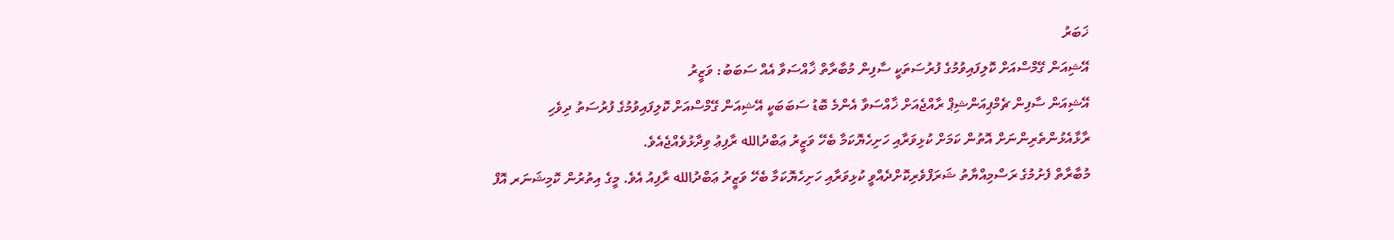ޚަބަރު
އޭޝިއަން ގޭމްސްއަށް ކޮލިފައިވުމުގެ ފުރުސަތަކީ ސާފިން މުބާރާތް ޚާއްސަވާ އެއް ސަބަބު: ވަޒީރު
އޭޝިއަން ސާފިން ޗެމްޕިއަންޝިޕް ރާއްޖެއަށް ޚާއްސަވާ އެންމެ ބޮޑު ސަބަބަކީ އޭޝިއަން ގޭމްސްއަށް ކޮލިފައިވުމުގެ ފުރުސަތު ދިވެހި ރާޅާއެޅުންތެރިންނަށް އޮތުން ކަމަށް ކުޅިވަރާއި ހަށިހެޔޮކަމާ ބެހޭ ވަޒީރު ޢަބްދުالله ރާފިޢު ވިދާޅުވެއްޖެއެވެ.
މުބާރާތް ފެށުމުގެ ރަސްމިއްޔާތު ޝަރަފްވެރިކޮށްދެއްވީ ކުޅިވަރާއި ހަށިހެޔޮކަމާ ބެހޭ ވަޒީރު ޢަބްދުالله ރާފިއު އެވެ. މީގެ އިތުރުން ކޮމިޝަނަރ އޮފް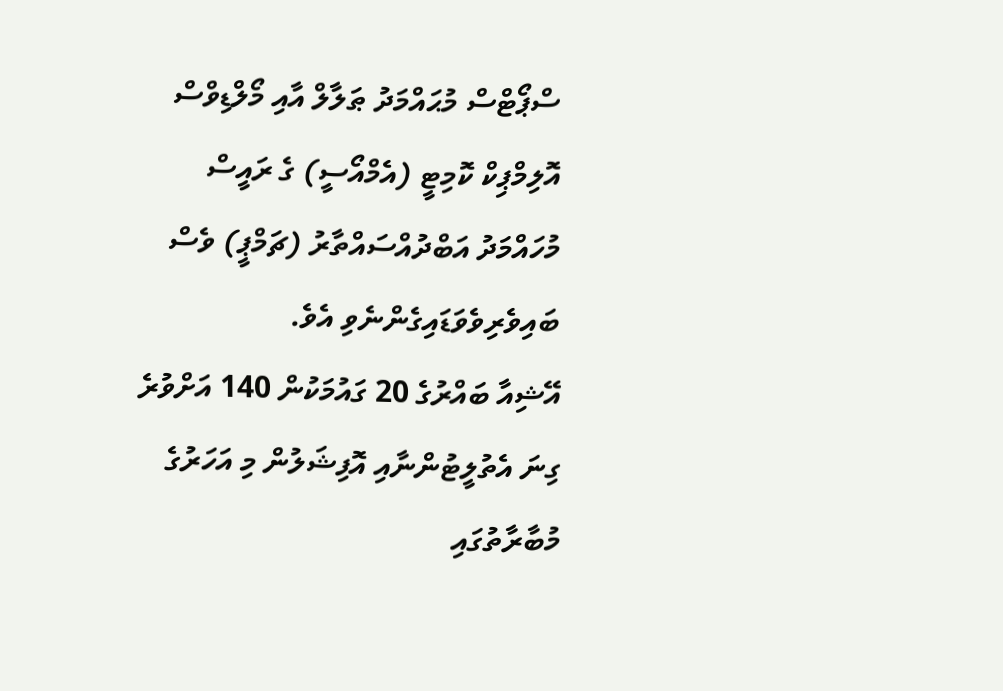ސްޕޯޓްސް މުޙައްމަދު ޠަލާލް އާއި މޯލްޑިވްސް އޮލިމްޕިކް ކޮމިޓީ (އެމްއޯސީ) ގެ ރައީސް މުހައްމަދު އަބްދުއްސައްތާރު (ޗަމްޕީ) ވެސް ބައިވެރިވެވަޑައިގެންނެވި އެވެ.
އޭޝިއާ ބައްރުގެ 20 ގައުމަކުން 140 އަށްވުރެ ގިނަ އެތުލީޓުންނާއި އޮފިޝަލުން މި އަހަރުގެ މުބާރާތުގައި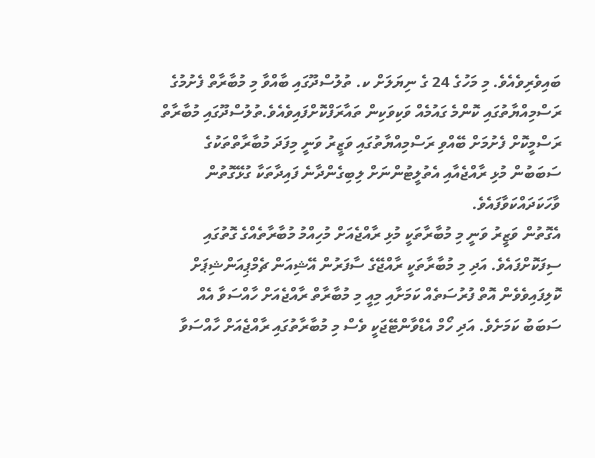ބައިވެރިވެއެވެ. މި މަހުގެ 24 ގެ ނިޔަލަށް ކ. ތުލުސްދޫގައި ބާއްވާ މި މުބާރާތް ފެށުމުގެ ރަސްމިއްޔާތުގައި ކޮންމެ ގައުމެއް ވަކިވަކިން ތައާރަފްކޮށްފައިވެއެވެ.ތުލުސްދޫގައި މުބާރާތް ރަސްމީކޮށް ފެށުމަށް ބޭއްވި ރަސްމިއްޔާތުގައި ވަޒީރު ވަނީ މިފަދަ މުބާރާތްތަކުގެ ސަބަބުން މުޅި ރާއްޖެއާއި އެތުލީޓުންނަށް ލިބިގެންދާނެ ފައިދާތަކާ ގުޅޭގޮތުން ވާހަކަދައްކަވާފައެވެ.
އެގޮތުން ވަޒީރު ވަނީ މި މުބާރާތަކީ މުޅި ރާއްޖެއަށް މުހިއްމު މުބާރާތެއްގެ ގޮތުގައި ސިފަކޮށްފައެވެ. އަދި މި މުބާރާތަކީ ރާއްޖޭގެ ސާފަރުން އޭޝިއަން ޗެމްޕިއަންޝިޕަށް ކޮލިފައިވެވެން އޮތް ފުރުސަތެއް ކަމަށާއި މިއީ މި މުބާރާތް ރާއްޖެއަށް ހާއްސަވާ އެއް ސަބަބު ކަމަށެވެ. އަދި ހޯމް އެޑްވާންޓޭޖަކީ ވެސް މި މުބާރާތުގައި ރާއްޖެއަށް ހާއްސަވާ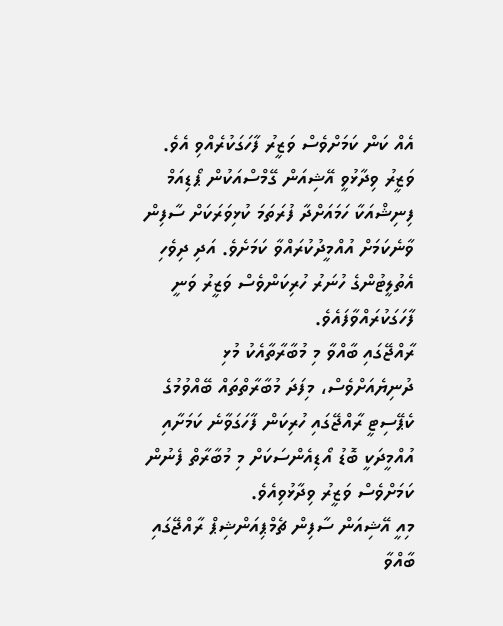އެއް ކަން ކަމަށްވެސް ވަޒީރު ފާހަގަކުރެއްވި އެވެ.
ވަޒީރު ވިދާޅުވީ އޭޝިއަން ގޭމްސްއަކުން ޕޯޑިއަމް ފިނިޝްއަކާ ހަމައަށްދާ ފުރަތަމަ ކުޅިވަރަކަށް ސާފިން ވާނެކަމަށް އުއްމީދުކުރައްވާ ކަމަށެވެ. އަދި ދިވެހި އެތުލީޓުންގެ ހުނަރު ހުރިކަންވެސް ވަޒީރު ވަނީ ފާހަގަކުރައްވާފައެވެ.
ރާއްޖޭގައި ބާއްވާ މި މުބާރާތާއެކު މުޅި ދުނިޔެއަށްވެސް، މިފަދަ މުބާރާތްތައް ބޭއްވުމުގެ ކެޕޭސިޓީ ރާއްޖޭގައި ހުރިކަން ފާހަގަވާނެ ކަމަށާއި އުއްމީދަކީ ބޮޑު އޯޑިއެންސަކަށް މި މުބާރާތް ފެނުން ކަމަށްވެސް ވަޒީރު ވިދާޅުވިއެވެ.
މިއީ އޭޝިއަން ސާފިން ޗެމްޕިއަންޝިޕް ރާއްޖޭގައި ބާއްވާ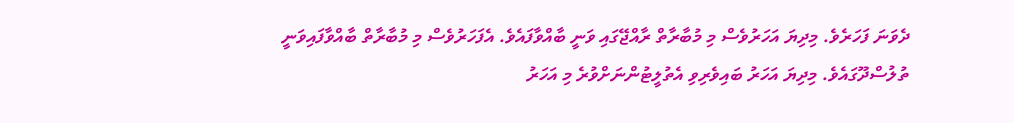ދެވަނަ ފަހަރެވެ. މިދިޔަ އަހަރުވެސް މި މުބާރާތް ރާއްޖޭގައި ވަނީ ބާއްވާފައެވެ. އެފަހަރުވެސް މި މުބާރާތް ބާއްވާފައިވަނީ ތުލުސްދޫގައެވެ. މިދިޔަ އަހަރު ބައިވެރިވި އެތުލީޓުންނަށްވުރެ މި އަހަރު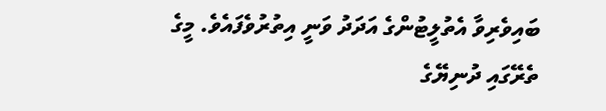ބައިވެރިވާ އެތުލީޓުންގެ އަދަދު ވަނީ އިތުރުވެފައެވެ. މީގެ ތެރޭގައި ދުނިޔޭގެ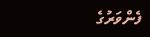ފެންވަރުގެ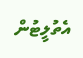އެތުލީޓުން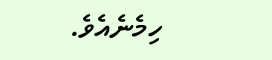ހިމެނެއެވެ.